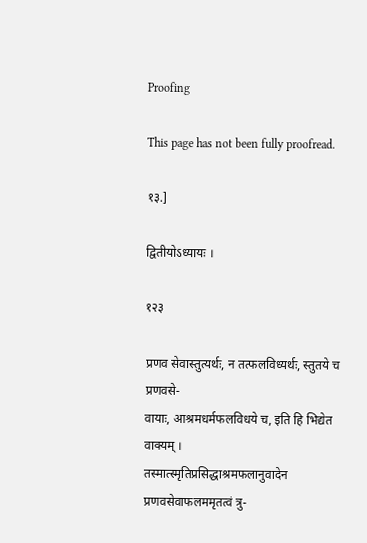Proofing

This page has not been fully proofread.

१३.]

द्वितीयोऽध्यायः ।

१२३

प्रणव सेवास्तुत्यर्थः, न तत्फलविध्यर्थः, स्तुतये च प्रणवसे-
वायाः, आश्रमधर्मफलविधये च, इति हि भिद्येत वाक्यम् ।
तस्मात्स्मृतिप्रसिद्धाश्रमफलानुवादेन प्रणवसेवाफलममृतत्वं त्रु-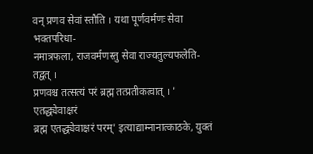वन् प्रणव सेवां स्तौति । यथा पूर्णवर्मणः सेवा भक्तपरिधा-
नमात्रफला, राजवर्मणस्तु सेवा राज्यतुल्यफलेति- तद्वत् ।
प्रणवश्च तत्सत्यं परं ब्रह्म तत्प्रतीकत्वात् । ' एतद्ध्येवाक्षरं
ब्रह्म एतद्ध्येवाक्षरं परम्' इत्याद्याम्नानात्काठके, युक्तं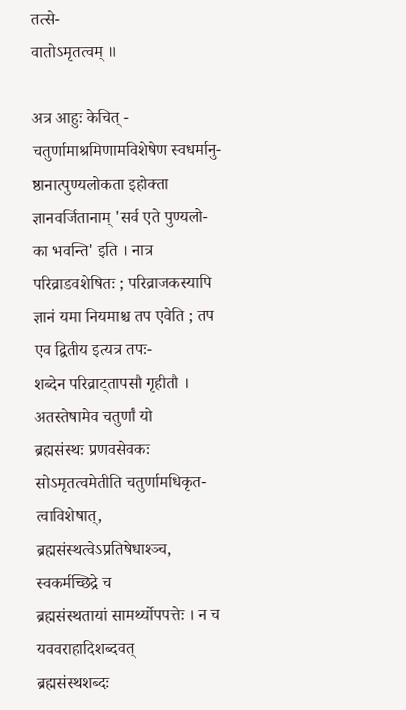तत्से-
वातोऽमृतत्वम् ॥

अत्र आहुः केचित् - चतुर्णामाश्रमिणामविशेषेण स्वधर्मानु-
ष्ठानात्पुण्यलोकता इहोक्ता ज्ञानवर्जितानाम् 'सर्व एते पुण्यलो-
का भवन्ति' इति । नात्र परिव्राडवशेषितः ; परिव्राजकस्यापि
ज्ञानं यमा नियमाश्च तप एवेति ; तप एव द्वितीय इत्यत्र तपः-
शब्देन परिव्राट्तापसौ गृहीतौ । अतस्तेषामेव चतुर्णां यो
ब्रह्मसंस्थः प्रणवसेवकः सोऽमृतत्वमेतीति चतुर्णामधिकृत-
त्वाविशेषात्, ब्रह्मसंस्थत्वेऽप्रतिषेधाश्ञ्च, स्वकर्मच्छिद्रे च
ब्रह्मसंस्थतायां सामर्थ्योपपत्तेः । न च यववराहादिशब्दवत्
ब्रह्मसंस्थशब्दः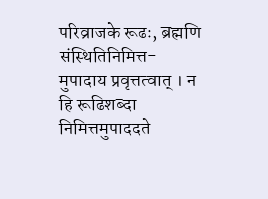परिव्राजके रूढः, ब्रह्मणि संस्थितिनिमित्त-
मुपादाय प्रवृत्तत्वात् । न हि रूढिशब्दा निमित्तमुपाददते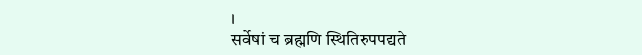।
सर्वेषां च ब्रह्मणि स्थितिरुपपद्यते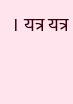। यत्र यत्र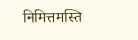निमित्तमस्ति